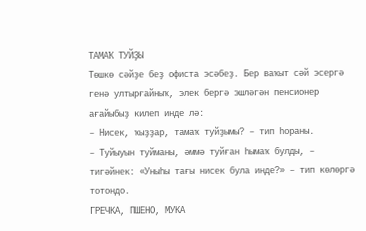ТАМАҠ ТУЙҘЫ
Төшкө сәйҙе беҙ офиста эсәбеҙ. Бер ваҡыт сәй эсергә генә ултырғайныҡ, элек бергә эшләгән пенсионер ағайыбыҙ килеп инде лә:
– Нисек, ҡыҙҙар, тамаҡ туйҙымы? – тип һораны.
– Туйыуын туйманы, әммә туйған һымаҡ булды, – тигәйнек: «Уныһы тағы нисек була инде?» – тип көлөргә тотондо.
ГРЕЧКА, ПШЕНО, МУКА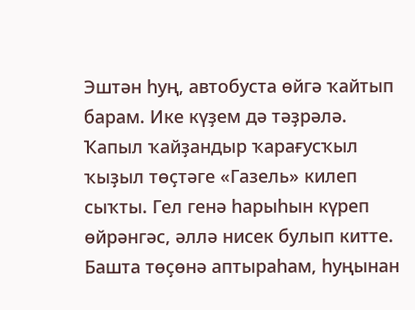Эштән һуң, автобуста өйгә ҡайтып барам. Ике күҙем дә тәҙрәлә. Ҡапыл ҡайҙандыр ҡарағусҡыл ҡыҙыл төҫтәге «Газель» килеп сыҡты. Гел генә һарыһын күреп өйрәнгәс, әллә нисек булып китте. Башта төҫөнә аптыраһам, һуңынан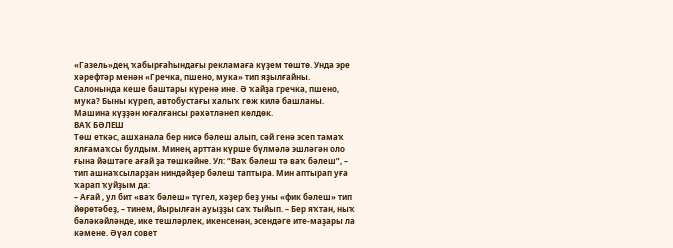«Газель»дең ҡабырғаһындағы рекламаға күҙем төштө. Унда эре хәрефтәр менән «Гречка, пшено, мука» тип яҙылғайны. Салонында кеше баштары күренә ине. Ә ҡайҙа гречка, пшено, мука? Быны күреп, автобустағы халыҡ гөж килә башланы. Машина күҙҙән юғалғансы рәхәтләнеп көлдөк.
ВАҠ БӘЛЕШ
Төш еткәс, ашханала бер нисә бәлеш алып, сәй генә эсеп тамаҡ ялғамаҡсы булдым. Минең арттан күрше бүлмәлә эшләгән оло ғына йәштәге ағай ҙа төшкәйне. Ул: “Ваҡ бәлеш тә ваҡ бәлеш”, – тип ашнаҡсыларҙан ниндәйҙер бәлеш таптыра. Мин аптырап уға ҡарап ҡуйҙым да:
– Ағай , ул бит «ваҡ бәлеш» түгел, хәҙер беҙ уны «фик бәлеш» тип йөрөтәбеҙ, – тинем, йырылған ауыҙҙы саҡ тыйып. – Бер яҡтан, ныҡ бәләкәйләнде, ике тешләрлек, икенсенән, эсендәге ите-маҙары ла кәмене. Әүәл совет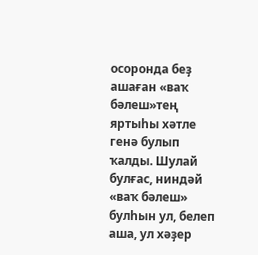осоронда беҙ ашаған «ваҡ бәлеш»тең яртыһы хәтле генә булып ҡалды. Шулай булғас, ниндәй «ваҡ бәлеш» булһын ул, белеп аша, ул хәҙер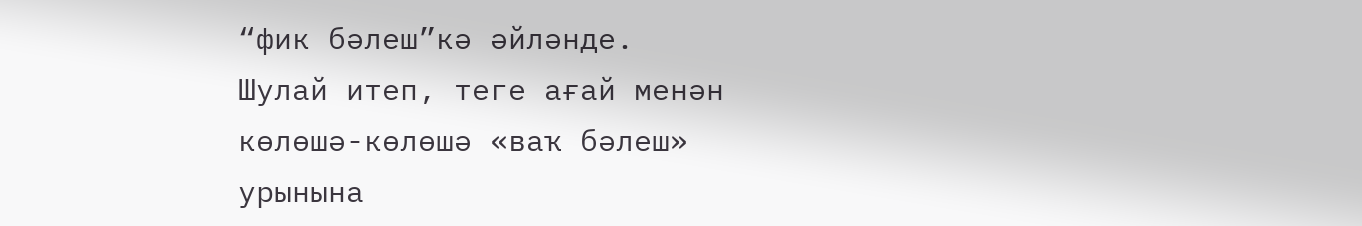“фик бәлеш”кә әйләнде.
Шулай итеп, теге ағай менән көлөшә-көлөшә «ваҡ бәлеш» урынына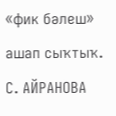«фик бәлеш» ашап сыҡтыҡ.
С. АЙРАНОВА